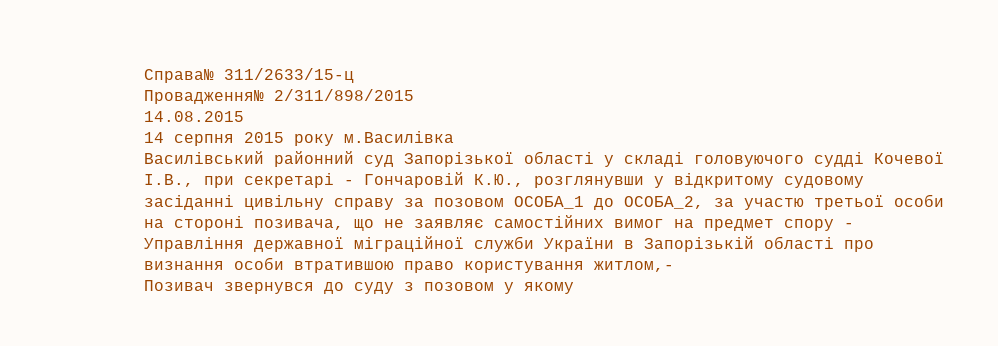Справа№ 311/2633/15-ц
Провадження№ 2/311/898/2015
14.08.2015
14 серпня 2015 року м.Василівка
Василівський районний суд Запорізької області у складі головуючого судді Кочевої І.В., при секретарі - Гончаровій К.Ю., розглянувши у відкритому судовому засіданні цивільну справу за позовом ОСОБА_1 до ОСОБА_2, за участю третьої особи на стороні позивача, що не заявляє самостійних вимог на предмет спору - Управління державної міграційної служби України в Запорізькій області про визнання особи втратившою право користування житлом,-
Позивач звернувся до суду з позовом у якому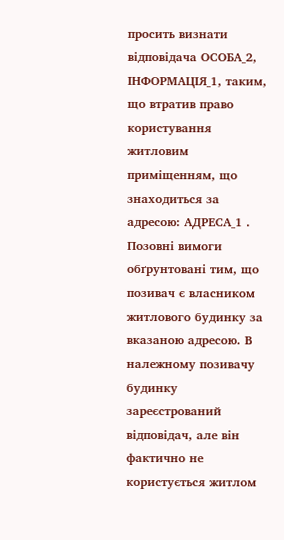просить визнати відповідача ОСОБА_2, ІНФОРМАЦІЯ_1, таким, що втратив право користування житловим приміщенням, що знаходиться за адресою: АДРЕСА_1 . Позовні вимоги обґрунтовані тим, що позивач є власником житлового будинку за вказаною адресою. В належному позивачу будинку зареєстрований відповідач, але він фактично не користується житлом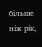більше ніж рік,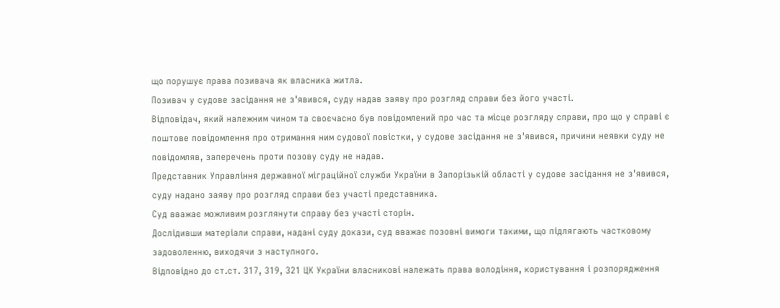що порушує права позивача як власника житла.
Позивач у судове засідання не з'явився, суду надав заяву про розгляд справи без його участі.
Відповідач, який належним чином та своєчасно був повідомлений про час та місце розгляду справи, про що у справі є поштове повідомлення про отримання ним судової повістки, у судове засідання не з'явився, причини неявки суду не повідомляв, заперечень проти позову суду не надав.
Представник Управління державної міграційної служби України в Запорізькій області у судове засідання не з'явився, суду надано заяву про розгляд справи без участі представника.
Суд вважає можливим розглянути справу без участі сторін.
Дослідивши матеріали справи, надані суду докази, суд вважає позовні вимоги такими, що підлягають частковому задоволенню, виходячи з наступного.
Відповідно до ст.ст. 317, 319, 321 ЦК України власникові належать права володіння, користування і розпорядження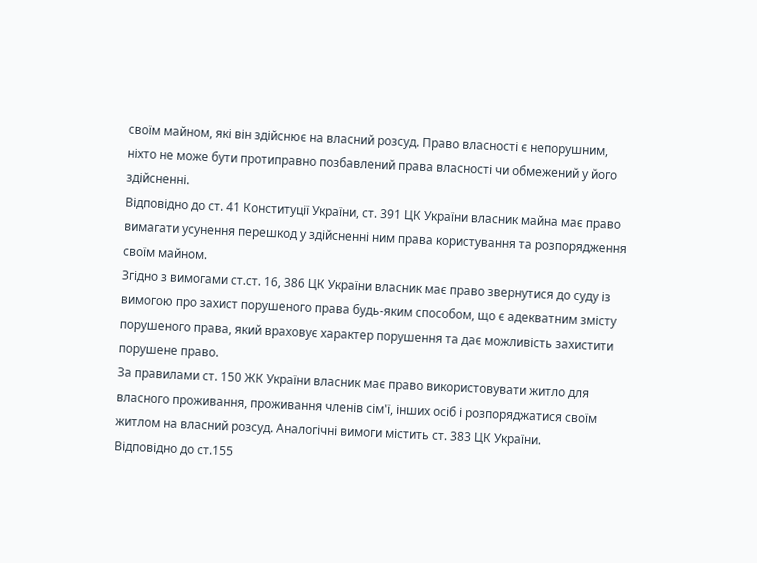своїм майном, які він здійснює на власний розсуд. Право власності є непорушним, ніхто не може бути протиправно позбавлений права власності чи обмежений у його здійсненні.
Відповідно до ст. 41 Конституції України, ст. 391 ЦК України власник майна має право вимагати усунення перешкод у здійсненні ним права користування та розпорядження своїм майном.
Згідно з вимогами ст.ст. 16, 386 ЦК України власник має право звернутися до суду із вимогою про захист порушеного права будь-яким способом, що є адекватним змісту порушеного права, який враховує характер порушення та дає можливість захистити порушене право.
За правилами ст. 150 ЖК України власник має право використовувати житло для власного проживання, проживання членів сім'ї, інших осіб і розпоряджатися своїм житлом на власний розсуд. Аналогічні вимоги містить ст. 383 ЦК України.
Відповідно до ст.155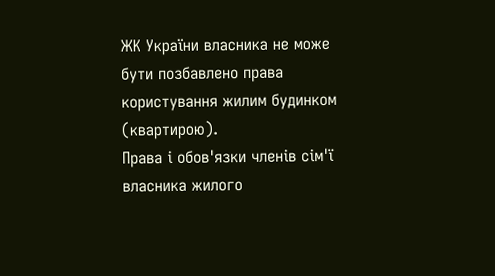ЖК України власника не може бути позбавлено права користування жилим будинком (квартирою).
Права і обов'язки членів сім'ї власника жилого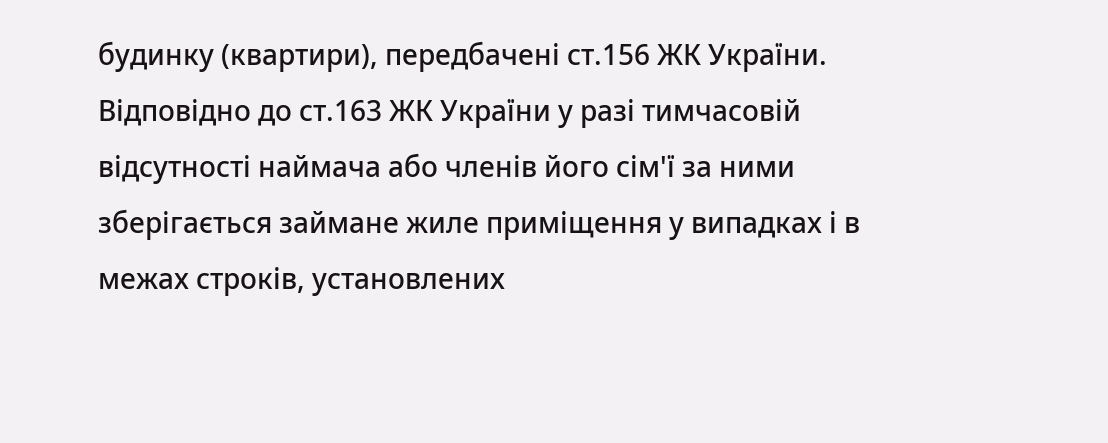будинку (квартири), передбачені ст.156 ЖК України.
Відповідно до ст.163 ЖК України у разі тимчасовій відсутності наймача або членів його сім'ї за ними зберігається займане жиле приміщення у випадках і в межах строків, установлених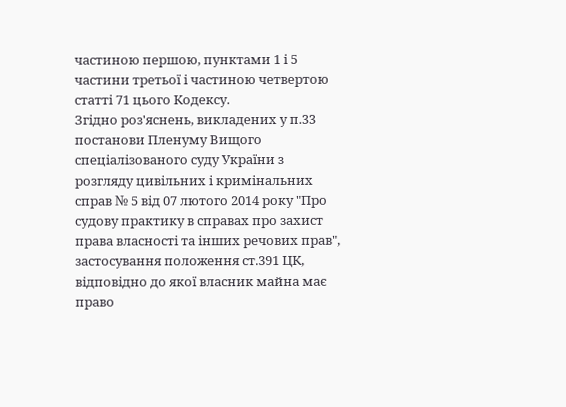частиною першою, пунктами 1 і 5 частини третьої і частиною четвертою статті 71 цього Кодексу.
Згідно роз'яснень, викладених у п.33 постанови Пленуму Вищого спеціалізованого суду України з розгляду цивільних і кримінальних справ № 5 від 07 лютого 2014 року "Про судову практику в справах про захист права власності та інших речових прав", застосування положення ст.391 ЦК, відповідно до якої власник майна має право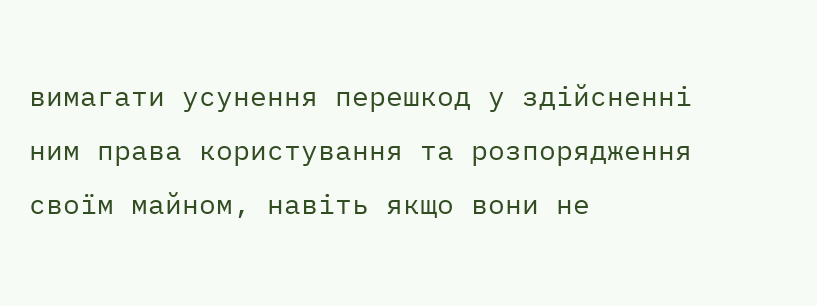вимагати усунення перешкод у здійсненні ним права користування та розпорядження своїм майном, навіть якщо вони не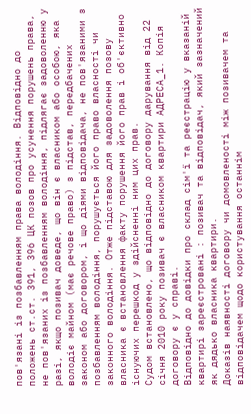пов'язані із позбавленням права володіння. Відповідно до положень ст.ст. 391, 396 ЦК позов про усунення порушень права, не пов'язаних із позбавленням володіння, підлягає задоволенню у разі, якщо позивач доведе, що він є власником або особою, яка володіє майном (має речове право) з підстав, передбачених законом або договором, і що діями відповідача, не пов'язаними з позбавленням володіння, порушується його право власності чи законного володіння. Отже підставою для задоволення позову власника є встановлення факту порушення його прав і об'єктивно існуючих перешкод у здійсненні ним цих прав.
Судом встановлено, що відповідно до договору дарування від 22 січня 2010 року позивач є власником квартири АДРЕСА_1. Копія договору є у справі.
Відповідно до довідки про склад сім'ї та реєстрацію у вказаній квартирі зареєстровані : позивач та відповідач, який зазначений як дядько власника квартири.
Доказів наявності договору чи домовленості між позивачем та відповідачем щодо користування останнім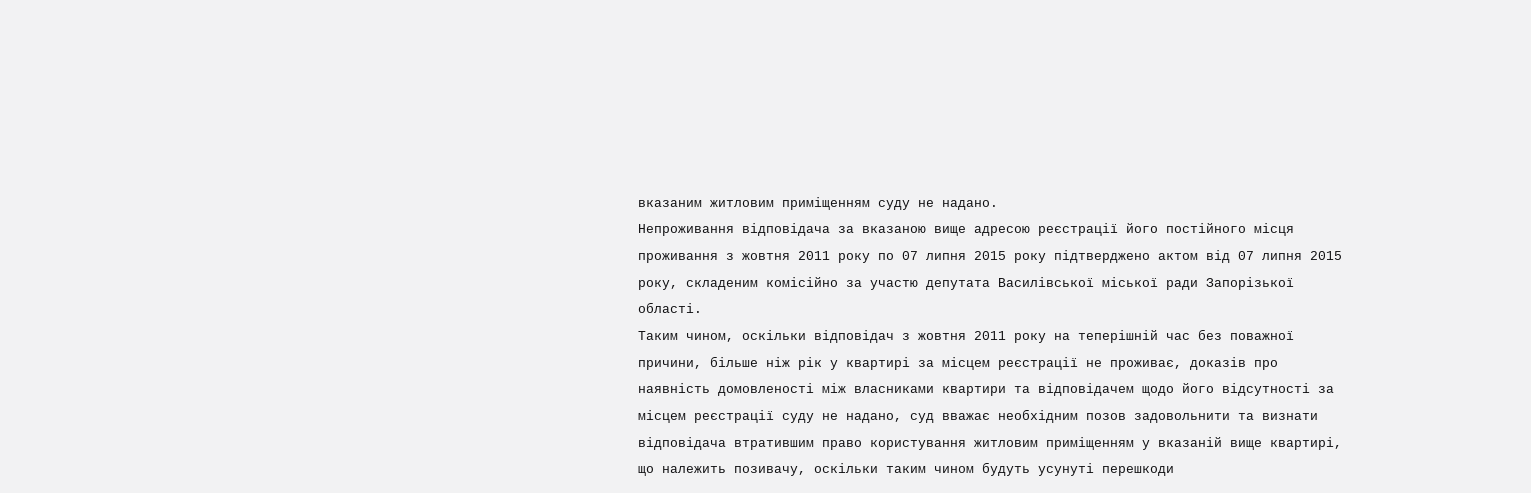вказаним житловим приміщенням суду не надано.
Непроживання відповідача за вказаною вище адресою реєстрації його постійного місця проживання з жовтня 2011 року по 07 липня 2015 року підтверджено актом від 07 липня 2015 року, складеним комісійно за участю депутата Василівської міської ради Запорізької області.
Таким чином, оскільки відповідач з жовтня 2011 року на теперішній час без поважної причини, більше ніж рік у квартирі за місцем реєстрації не проживає, доказів про наявність домовленості між власниками квартири та відповідачем щодо його відсутності за місцем реєстрації суду не надано, суд вважає необхідним позов задовольнити та визнати відповідача втратившим право користування житловим приміщенням у вказаній вище квартирі, що належить позивачу, оскільки таким чином будуть усунуті перешкоди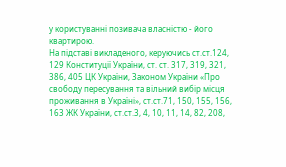у користуванні позивача власністю - його квартирою.
На підставі викладеного, керуючись ст.ст.124, 129 Конституції України, ст. ст. 317, 319, 321, 386, 405 ЦК України, Законом України «Про свободу пересування та вільний вибір місця проживання в Україні», ст.ст.71, 150, 155, 156, 163 ЖК України, ст.ст.3, 4, 10, 11, 14, 82, 208,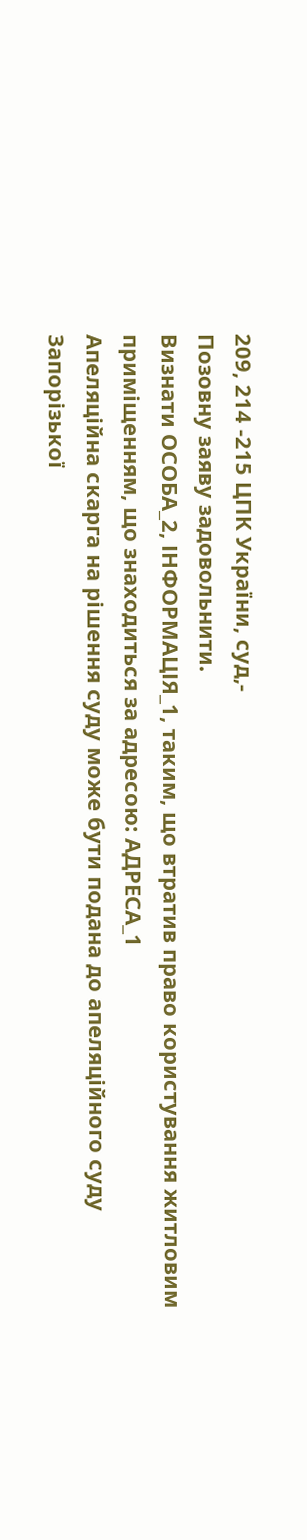209, 214 -215 ЦПК України, суд,-
Позовну заяву задовольнити.
Визнати ОСОБА_2, ІНФОРМАЦІЯ_1, таким, що втратив право користування житловим приміщенням, що знаходиться за адресою: АДРЕСА_1
Апеляційна скарга на рішення суду може бути подана до апеляційного суду Запорізької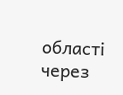області через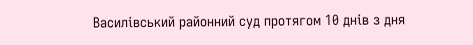Василівський районний суд протягом 10 днів з дня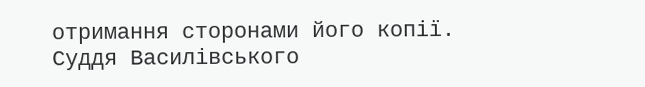отримання сторонами його копії.
Суддя Василівського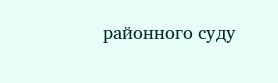районного суду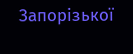Запорізької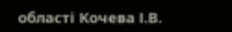області Кочева І.В.